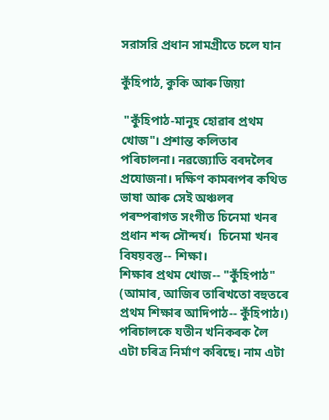সরাসরি প্রধান সামগ্রীতে চলে যান

কুঁহিপাঠ, কুকি আৰু জিয়া

 "কুঁহিপাঠ-মানুহ হোৱাৰ প্ৰথম খোজ"। প্ৰশান্ত কলিতাৰ পৰিচালনা। নৱজ্যোতি বৰদলৈৰ প্ৰযোজনা। দক্ষিণ কামৰূপৰ কথিত ভাষা আৰু সেই অঞ্চলৰ পৰম্পৰাগত সংগীত চিনেমা খনৰ প্ৰধান শব্দ সৌন্দৰ্য।  চিনেমা খনৰ বিষয়বস্তু-- শিক্ষা।
শিক্ষাৰ প্ৰথম খোজ-- "কুঁহিপাঠ" (আমাৰ, আজিৰ তাৰিখতো বহুতৰে প্ৰথম শিক্ষাৰ আদিপাঠ-- কুঁহিপাঠ।)
পৰিচালকে যতীন খনিকৰক লৈ এটা চৰিত্ৰ নিৰ্মাণ কৰিছে। নাম এটা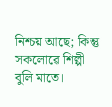নিশ্চয় আছে; কিন্তু সকলোৱে শিল্পী বুলি মাতে।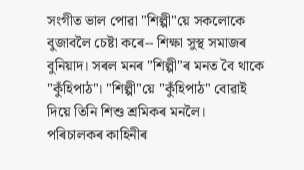সংগীত ভাল পোৱা "শিল্পী"য়ে সকলোকে বুজাবলৈ চেষ্টা কৰে-- শিক্ষা সুস্থ সমাজৰ বুনিয়াদ। সৰল মনৰ "শিল্পী"ৰ মনত বৈ থাকে "কুঁহিপাঠ"। "শিল্পী"য়ে "কুঁহিপাঠ" বোৱাই দিয়ে তিনি শিশু শ্ৰমিকৰ মনলৈ।
পৰিচালকৰ কাহিনীৰ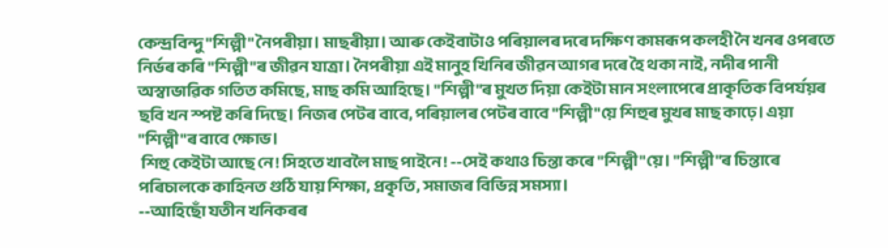কেন্দ্ৰবিন্দু "শিল্পী" নৈপৰীয়া। মাছৰীয়া। আৰু কেইবাটাও পৰিয়ালৰ দৰে দক্ষিণ কামৰূপ কলহী নৈ খনৰ ওপৰতে নিৰ্ভৰ কৰি "শিল্পী"ৰ জীৱন যাত্ৰা। নৈপৰীয়া এই মানুহ খিনিৰ জীৱন আগৰ দৰে হৈ থকা নাই, নদীৰ পানী অস্বাভাৱিক গতিত কমিছে, মাছ কমি আহিছে। "শিল্পী"ৰ মুখত দিয়া কেইটা মান সংলাপেৰে প্ৰাকৃতিক বিপৰ্যয়ৰ ছবি খন স্পষ্ট কৰি দিছে। নিজৰ পেটৰ বাবে, পৰিয়ালৰ পেটৰ বাবে "শিল্পী"য়ে শিহুৰ মুখৰ মাছ কাঢ়ে। এয়া "শিল্পী"ৰ বাবে ক্ষোভ।
 শিহু কেইটা আছে নে! সিহতে খাবলৈ মাছ পাইনে! --সেই কথাও চিন্তা কৰে "শিল্পী"য়ে। "শিল্পী"ৰ চিন্তাৰে পৰিচালকে কাহিনত গুঠি যায় শিক্ষা, প্ৰকৃতি, সমাজৰ বিভিন্ন সমস্যা।
--আহিছোঁ যতীন খনিকৰৰ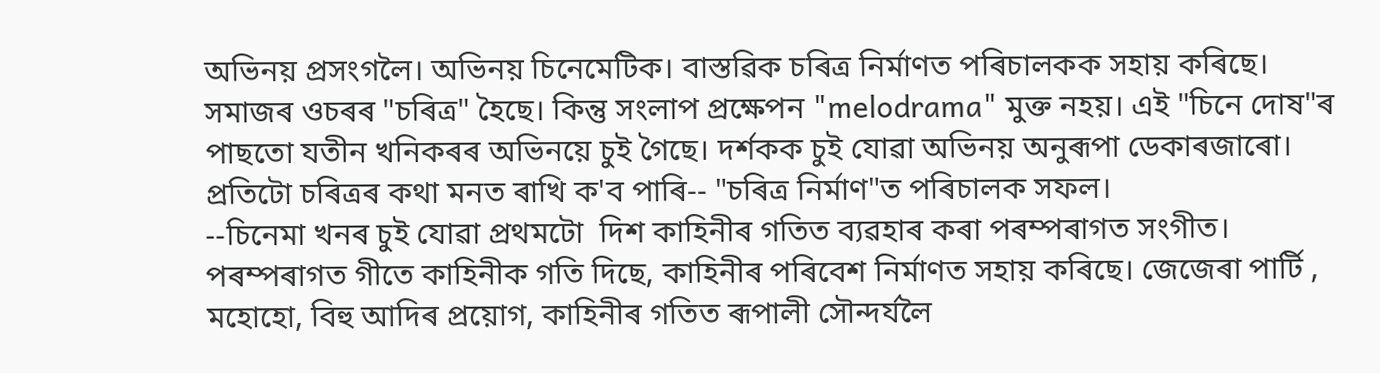অভিনয় প্ৰসংগলৈ। অভিনয় চিনেমেটিক। বাস্তৱিক চৰিত্ৰ নিৰ্মাণত পৰিচালকক সহায় কৰিছে। সমাজৰ ওচৰৰ "চৰিত্ৰ" হৈছে। কিন্তু সংলাপ প্ৰক্ষেপন "melodrama" মুক্ত নহয়। এই "চিনে দোষ"ৰ পাছতো যতীন খনিকৰৰ অভিনয়ে চুই গৈছে। দৰ্শকক চুই যোৱা অভিনয় অনুৰূপা ডেকাৰজাৰো। প্ৰতিটো চৰিত্ৰৰ কথা মনত ৰাখি ক'ব পাৰি-- "চৰিত্ৰ নিৰ্মাণ"ত পৰিচালক সফল।
--চিনেমা খনৰ চুই যোৱা প্ৰথমটো  দিশ কাহিনীৰ গতিত ব্যৱহাৰ কৰা পৰম্পৰাগত সংগীত। পৰম্পৰাগত গীতে কাহিনীক গতি দিছে, কাহিনীৰ পৰিবেশ নিৰ্মাণত সহায় কৰিছে। জেজেৰা পাৰ্টি , মহোহো, বিহু আদিৰ প্ৰয়োগ, কাহিনীৰ গতিত ৰূপালী সৌন্দৰ্যলৈ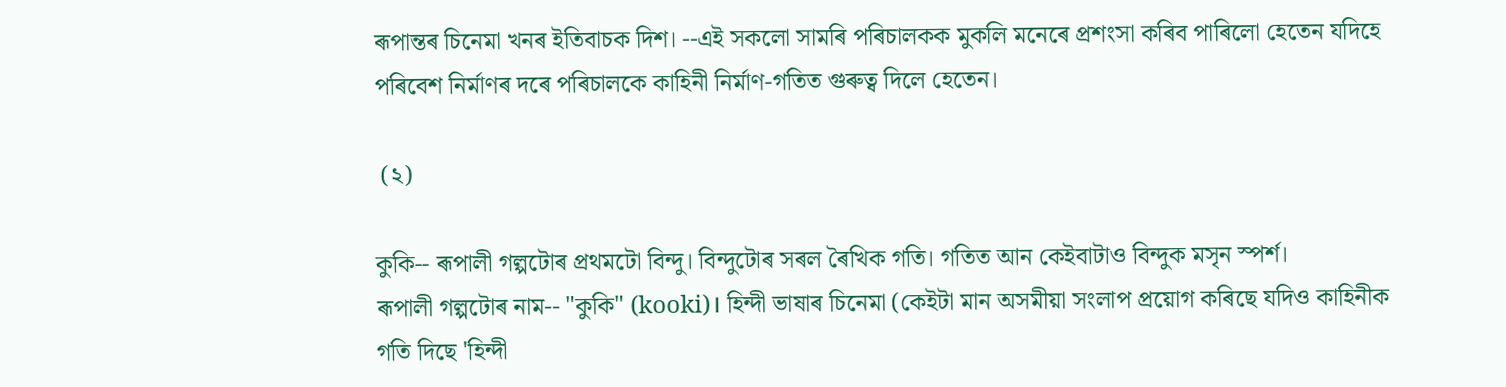ৰূপান্তৰ চিনেমা খনৰ ইতিবাচক দিশ। --এই সকলো সামৰি পৰিচালকক মুকলি মনেৰে প্ৰশংসা কৰিব পাৰিলো হেতেন যদিহে পৰিবেশ নিৰ্মাণৰ দৰে পৰিচালকে কাহিনী নিৰ্মাণ-গতিত গুৰুত্ব দিলে হেতেন।

 (২)

কুকি-- ৰূপালী গল্পটোৰ প্ৰথমটো বিন্দু। বিন্দুটোৰ সৰল ৰৈখিক গতি। গতিত আন কেইবাটাও বিন্দুক মসৃন স্পৰ্শ।
ৰূপালী গল্পটোৰ নাম-- "কুকি" (kooki)। হিন্দী ভাষাৰ চিনেমা (কেইটা মান অসমীয়া সংলাপ প্ৰয়োগ কৰিছে যদিও কাহিনীক গতি দিছে 'হিন্দী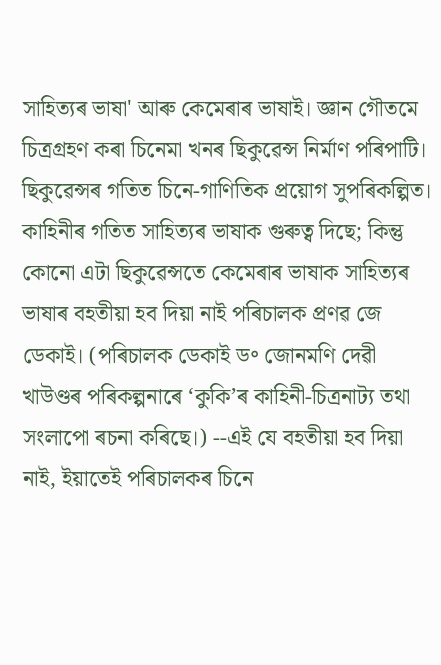সাহিত্যৰ ভাষা' আৰু কেমেৰাৰ ভাষাই। জ্ঞান গৌতমে চিত্ৰগ্ৰহণ কৰা চিনেমা খনৰ ছিকুৱেন্স নিৰ্মাণ পৰিপাটি। ছিকুৱেন্সৰ গতিত চিনে-গাণিতিক প্ৰয়োগ সুপৰিকল্পিত। কাহিনীৰ গতিত সাহিত্যৰ ভাষাক গুৰুত্ব দিছে; কিন্তু কোনো এটা ছিকুৱেন্সতে কেমেৰাৰ ভাষাক সাহিত্যৰ ভাষাৰ বহতীয়া হব দিয়া নাই পৰিচালক প্ৰণৱ জে ডেকাই। (পৰিচালক ডেকাই ড॰ জোনমণি দেৱী খাউণ্ডৰ পৰিকল্পনাৰে ‘কুকি’ৰ কাহিনী-চিত্ৰনাট্য তথা সংলাপো ৰচনা কৰিছে।) --এই যে বহতীয়া হব দিয়া নাই, ইয়াতেই পৰিচালকৰ চিনে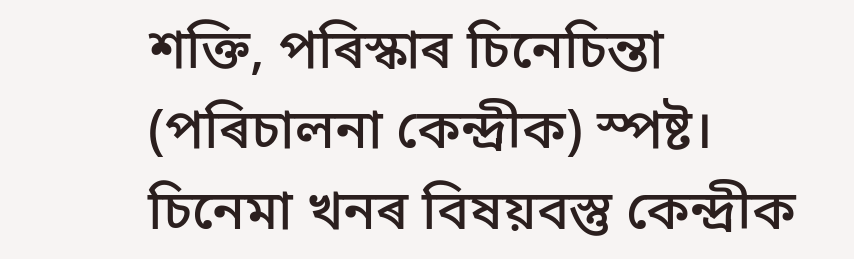শক্তি, পৰিস্কাৰ চিনেচিন্তা (পৰিচালনা কেন্দ্ৰীক) স্পষ্ট। চিনেমা খনৰ বিষয়বস্তু কেন্দ্ৰীক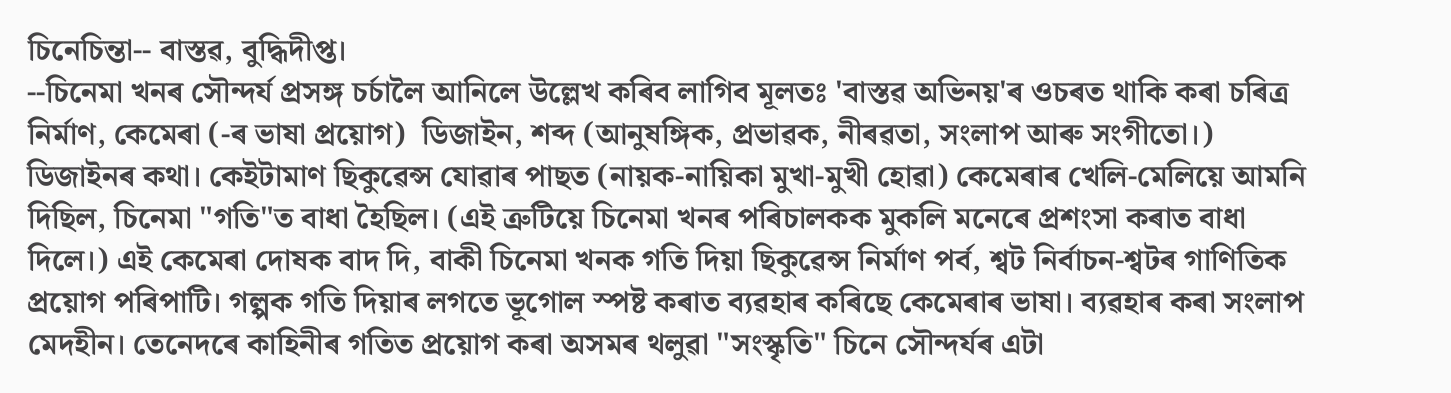চিনেচিন্তা-- বাস্তৱ, বুদ্ধিদীপ্ত।
--চিনেমা খনৰ সৌন্দৰ্য প্ৰসঙ্গ চৰ্চালৈ আনিলে উল্লেখ কৰিব লাগিব মূলতঃ 'বাস্তৱ অভিনয়'ৰ ওচৰত থাকি কৰা চৰিত্ৰ নিৰ্মাণ, কেমেৰা (-ৰ ভাষা প্ৰয়োগ)  ডিজাইন, শব্দ (আনুষঙ্গিক, প্রভাৱক, নীৰৱতা, সংলাপ আৰু সংগীতো।) ডিজাইনৰ কথা। কেইটামাণ ছিকুৱেন্স যোৱাৰ পাছত (নায়ক-নায়িকা মুখা-মুখী হোৱা) কেমেৰাৰ খেলি-মেলিয়ে আমনি দিছিল, চিনেমা "গতি"ত বাধা হৈছিল। (এই ত্ৰুটিয়ে চিনেমা খনৰ পৰিচালকক মুকলি মনেৰে প্ৰশংসা কৰাত বাধা দিলে।) এই কেমেৰা দোষক বাদ দি, বাকী চিনেমা খনক গতি দিয়া ছিকুৱেন্স নিৰ্মাণ পৰ্ব, শ্বট নিৰ্বাচন-শ্বটৰ গাণিতিক প্ৰয়োগ পৰিপাটি। গল্পক গতি দিয়াৰ লগতে ভূগোল স্পষ্ট কৰাত ব্যৱহাৰ কৰিছে কেমেৰাৰ ভাষা। ব্যৱহাৰ কৰা সংলাপ মেদহীন। তেনেদৰে কাহিনীৰ গতিত প্ৰয়োগ কৰা অসমৰ থলুৱা "সংস্কৃতি" চিনে সৌন্দৰ্যৰ এটা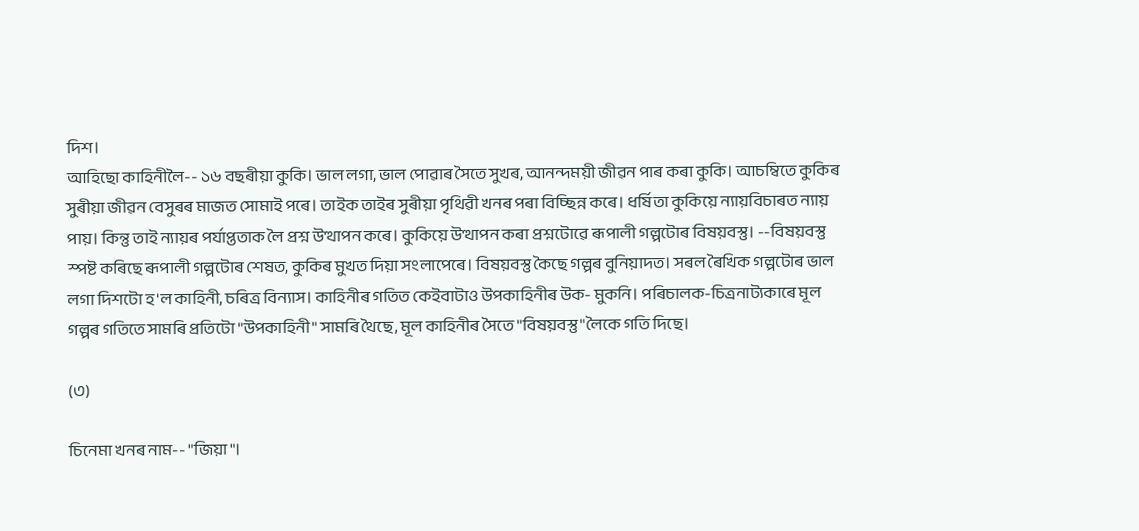দিশ।
আহিছো কাহিনীলৈ-- ১৬ বছৰীয়া কুকি। ভাল লগা, ভাল পোৱাৰ সৈতে সুখৰ, আনন্দময়ী জীৱন পাৰ কৰা কুকি। আচম্বিতে কুকিৰ সুৰীয়া জীৱন বেসুৰৰ মাজত সোমাই পৰে। তাইক তাইৰ সুৰীয়া পৃথিৱী খনৰ পৰা বিচ্ছিন্ন কৰে। ধর্ষিতা কুকিয়ে ন্যায়বিচাৰত ন্যায় পায়। কিন্তু তাই ন্যায়ৰ পৰ্যাপ্ততাক লৈ প্ৰশ্ন উত্থাপন কৰে। কুকিয়ে উত্থাপন কৰা প্ৰশ্নটোৱে ৰূপালী গল্পটোৰ বিষয়বস্তু। --বিষয়বস্তু স্পষ্ট কৰিছে ৰূপালী গল্পটোৰ শেষত, কুকিৰ মুখত দিয়া সংলাপেৰে। বিষয়বস্তু কৈছে গল্পৰ বুনিয়াদত। সৰল ৰৈখিক গল্পটোৰ ভাল লগা দিশটো হ'ল কাহিনী, চৰিত্ৰ বিন্যাস। কাহিনীৰ গতিত কেইবাটাও উপকাহিনীৰ উক- মুকনি। পৰিচালক-চিত্ৰনাট্যকাৰে মূল গল্পৰ গতিতে সামৰি প্ৰতিটো "উপকাহিনী" সামৰি থৈছে, মূল কাহিনীৰ সৈতে "বিষয়বস্তু"লৈকে গতি দিছে।

(৩)

চিনেমা খনৰ নাম-- "জিয়া"।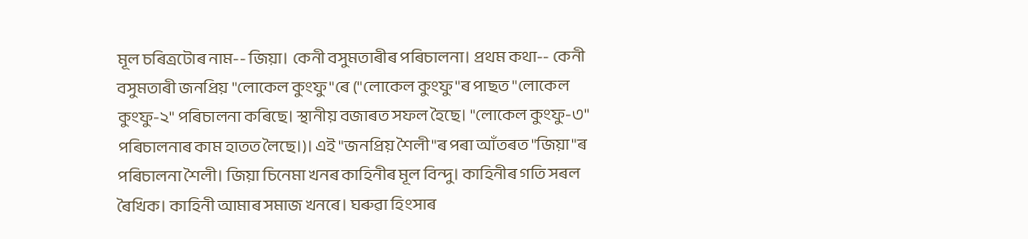মূল চৰিত্ৰটোৰ নাম-- জিয়া। কেনী বসুমতাৰীৰ পৰিচালনা। প্ৰথম কথা-- কেনী বসুমতাৰী জনপ্ৰিয় "লোকেল কুংফু"ৰে ("লোকেল কুংফু"ৰ পাছত "লোকেল কুংফু-২" পৰিচালনা কৰিছে। স্থানীয় বজাৰত সফল হৈছে। "লোকেল কুংফু-৩" পৰিচালনাৰ কাম হাতত লৈছে।)। এই "জনপ্ৰিয় শৈলী"ৰ পৰা আঁতৰত "জিয়া"ৰ পৰিচালনা শৈলী। জিয়া চিনেমা খনৰ কাহিনীৰ মূল বিন্দু। কাহিনীৰ গতি সৰল ৰৈখিক। কাহিনী আমাৰ সমাজ খনৰে। ঘৰুৱা হিংসাৰ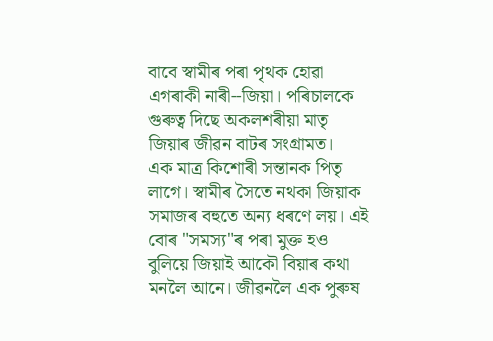বাবে স্বামীৰ পৰা পৃথক হোৱা এগৰাকী নাৰী--জিয়া। পৰিচালকে গুৰুত্ব দিছে অকলশৰীয়া মাতৃ জিয়াৰ জীৱন বাটৰ সংগ্ৰামত।
এক মাত্ৰ কিশোৰী সন্তানক পিতৃ লাগে। স্বামীৰ সৈতে নথকা জিয়াক সমাজৰ বহুতে অন্য ধৰণে লয়। এই বোৰ "সমস্য"ৰ পৰা মুক্ত হও বুলিয়ে জিয়াই আকৌ বিয়াৰ কথা মনলৈ আনে। জীৱনলৈ এক পুৰুষ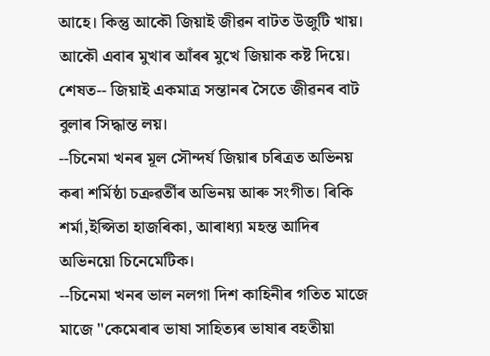আহে। কিন্তু আকৌ জিয়াই জীৱন বাটত উজুটি খায়। আকৌ এবাৰ মুখাৰ আঁৰৰ মুখে জিয়াক কষ্ট দিয়ে। শেষত-- জিয়াই একমাত্ৰ সন্তানৰ সৈতে জীৱনৰ বাট বুলাৰ সিদ্ধান্ত লয়।
--চিনেমা খনৰ মূল সৌন্দৰ্য জিয়াৰ চৰিত্ৰত অভিনয় কৰা শৰ্মিষ্ঠা চক্ৰৱৰ্তীৰ অভিনয় আৰু সংগীত। ৰিকি শৰ্মা,ইপ্সিতা হাজৰিকা, আৰাধ্যা মহন্ত আদিৰ অভিনয়ো চিনেমেটিক।
--চিনেমা খনৰ ভাল নলগা দিশ কাহিনীৰ গতিত মাজে মাজে "কেমেৰাৰ ভাষা সাহিত্যৰ ভাষাৰ বহতীয়া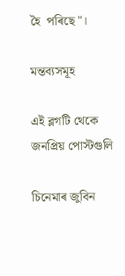হৈ  পৰিছে"।

মন্তব্যসমূহ

এই ব্লগটি থেকে জনপ্রিয় পোস্টগুলি

চিনেমাৰ জুবিন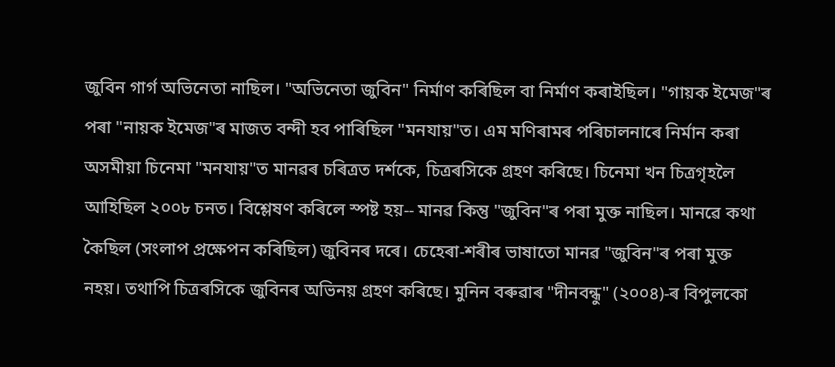জুবিন গাৰ্গ অভিনেতা নাছিল। "অভিনেতা জুবিন" নিৰ্মাণ কৰিছিল বা নিৰ্মাণ কৰাইছিল। "গায়ক ইমেজ"ৰ পৰা "নায়ক ইমেজ"ৰ মাজত বন্দী হব পাৰিছিল "মনযায়"ত। এম মণিৰামৰ পৰিচালনাৰে নিৰ্মান কৰা অসমীয়া চিনেমা "মনযায়"ত মানৱৰ চৰিত্ৰত দৰ্শকে, চিত্ৰৰসিকে গ্ৰহণ কৰিছে। চিনেমা খন চিত্ৰগৃহলৈ আহিছিল ২০০৮ চনত। বিশ্লেষণ কৰিলে স্পষ্ট হয়-- মানৱ কিন্তু "জুবিন"ৰ পৰা মুক্ত নাছিল। মানৱে কথা কৈছিল (সংলাপ প্ৰক্ষেপন কৰিছিল) জুবিনৰ দৰে। চেহেৰা-শৰীৰ ভাষাতো মানৱ "জুবিন"ৰ পৰা মুক্ত নহয়। তথাপি চিত্ৰৰসিকে জুবিনৰ অভিনয় গ্ৰহণ কৰিছে। মুনিন বৰুৱাৰ "দীনবন্ধু" (২০০৪)-ৰ বিপুলকো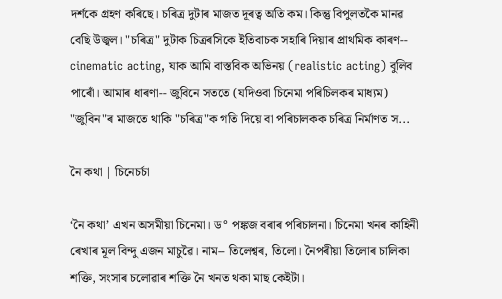দৰ্শকে গ্ৰহণ কৰিছে। চৰিত্ৰ দুটাৰ মাজত দূৰত্ব অতি কম। কিন্তু বিপুলতকৈ মানৱ বেছি উজ্বল। "চৰিত্ৰ" দুটাক চিত্ৰৰসিকে ইতিবাচক সহাৰি দিয়াৰ প্ৰাথমিক কাৰণ-- cinematic acting, যাক আমি বাস্তবিক অভিনয় (realistic acting) বুলিব পাৰোঁ। আমাৰ ধাৰণা-- জুবিনে সততে (যদিওবা চিনেমা পৰিচিলকৰ মাধ্যম) "জুবিন"ৰ মাজতে থাকি "চৰিত্ৰ"ক গতি দিয়ে বা পৰিচালকক চৰিত্ৰ নিৰ্মাণত স...

নৈ কথা | চিনেচৰ্চা

‘নৈ কথা’ এখন অসমীয়া চিনেমা। ড° পঙ্কজ বৰাৰ পৰিচালনা। চিনেমা খনৰ কাহিনী ৰেখাৰ মূল বিন্দু এজন মাচুৱৈ। নাম-- তিলেশ্বৰ, তিলো। নৈপৰীয়া তিলোৰ চালিকা শক্তি, সংসাৰ চলোৱাৰ শক্তি নৈ খনত থকা মাছ কেইটা।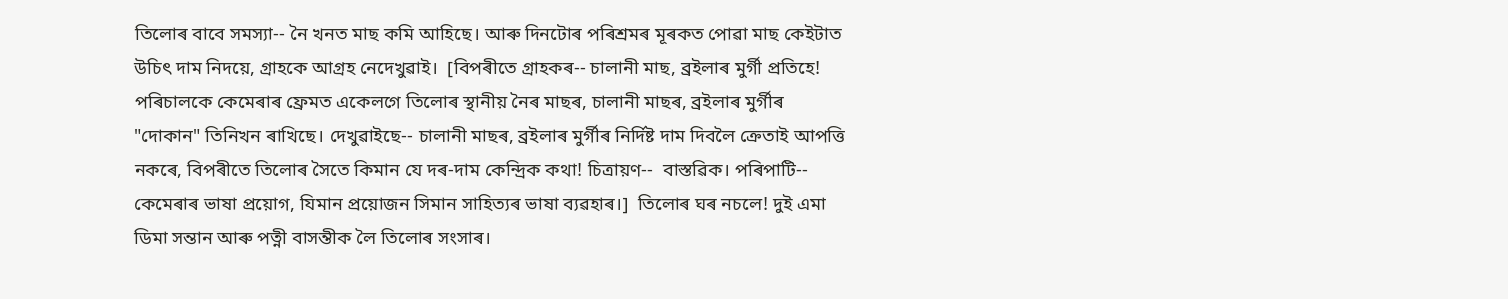তিলোৰ বাবে সমস্যা-- নৈ খনত মাছ কমি আহিছে। আৰু দিনটোৰ পৰিশ্ৰমৰ মূৰকত পোৱা মাছ কেইটাত উচিৎ দাম নিদয়ে, গ্ৰাহকে আগ্ৰহ নেদেখুৱাই।  [বিপৰীতে গ্ৰাহকৰ-- চালানী মাছ, ব্ৰইলাৰ মুৰ্গী প্ৰতিহে! পৰিচালকে কেমেৰাৰ ফ্ৰেমত একেলগে তিলোৰ স্থানীয় নৈৰ মাছৰ, চালানী মাছৰ, ব্ৰইলাৰ মুৰ্গীৰ "দোকান" তিনিখন ৰাখিছে। দেখুৱাইছে-- চালানী মাছৰ, ব্ৰইলাৰ মুৰ্গীৰ নিৰ্দিষ্ট দাম দিবলৈ ক্ৰেতাই আপত্তি নকৰে, বিপৰীতে তিলোৰ সৈতে কিমান যে দৰ-দাম কেন্দ্ৰিক কথা! চিত্ৰায়ণ--  বাস্তৱিক। পৰিপাটি-- কেমেৰাৰ ভাষা প্ৰয়োগ, যিমান প্ৰয়োজন সিমান সাহিত্যৰ ভাষা ব্যৱহাৰ।]  তিলোৰ ঘৰ নচলে! দুই এমা ডিমা সন্তান আৰু পত্নী বাসন্তীক লৈ তিলোৰ সংসাৰ।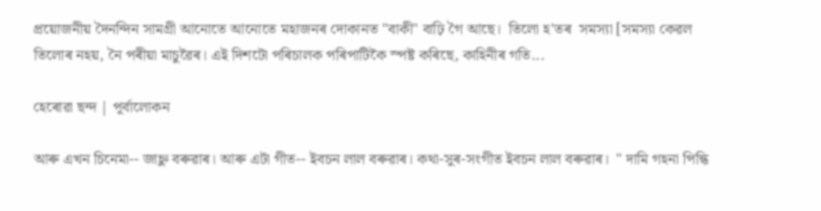প্ৰয়োজনীয় দৈনন্দিন সামগ্ৰী আনোতে আনোতে মহাজনৰ দোকানত "বাকী" বাঢ়ি গৈ আছে।  তিলো হ'তৰ  সমস্যা [সমস্যা কেৱল তিলোৰ নহয়, নৈ পৰীয়া মাচুৱৈৰ। এই দিশটো পৰিচালক পৰিপাটিকৈ স্পষ্ট কৰিছে, কাহিনীৰ গতি...

হেৰোৱা ছন্দ | পূৰ্বালোকন

আৰু এখন চিনেমা-- জাহ্নু বৰুৱাৰ। আৰু এটা গীত-- ইবচন লাল বৰুৱাৰ। কথা-সুৰ-সংগীত ইবচন লাল বৰুৱাৰ।  " দামি গহনা পিন্ধি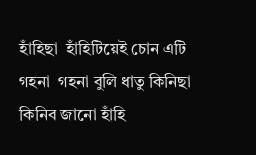হাঁহিছা  হাঁহিটিয়েই চোন এটি গহনা  গহনা বুলি ধাতু কিনিছা  কিনিব জানো হাঁহি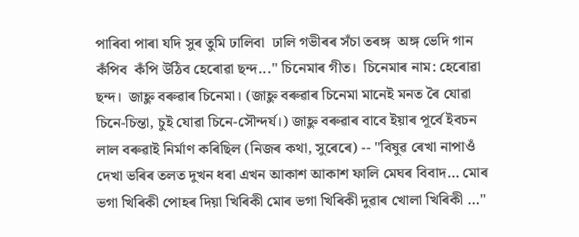পাৰিবা পাৰা যদি সুৰ তুমি ঢালিবা  ঢালি গভীৰৰ সঁচা তৰঙ্গ  অঙ্গ ভেদি গান কঁপিব  কঁপি উঠিব হেৰোৱা ছন্দ..." চিনেমাৰ গীত।  চিনেমাৰ নাম: হেৰোৱা ছন্দ।  জাহ্নু বৰুৱাৰ চিনেমা। (জাহ্নু বৰুৱাৰ চিনেমা মানেই মনত ৰৈ যোৱা চিনে-চিন্তা, চুই যোৱা চিনে-সৌন্দৰ্য।) জাহ্নু বৰুৱাৰ বাবে ইয়াৰ পূৰ্বে ইবচন লাল বৰুৱাই নিৰ্মাণ কৰিছিল (নিজৰ কথা, সুৰেৰে) -- "বিষুৱ ৰেখা নাপাওঁ দেখা ভৰিৰ তলত দুখন ধৰা এখন আকাশ আকাশ ফালি মেঘৰ বিবাদ… মোৰ ভগা খিৰিকী পোহৰ দিয়া খিৰিকী মোৰ ভগা খিৰিকী দুৱাৰ খোলা খিৰিকী …"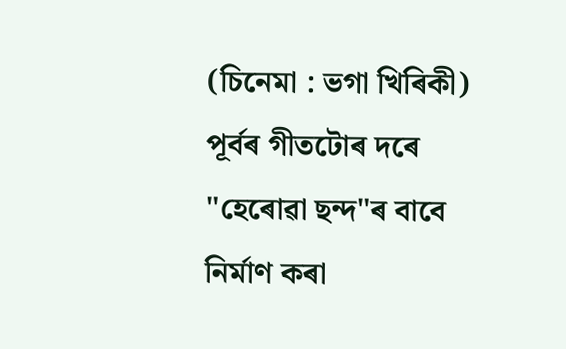(চিনেমা : ভগা খিৰিকী) পূৰ্বৰ গীতটোৰ দৰে "হেৰোৱা ছন্দ"ৰ বাবে নিৰ্মাণ কৰা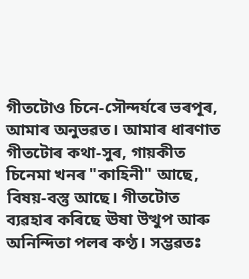গীতটোও চিনে-সৌন্দৰ্যৰে ভৰপূৰ, আমাৰ অনুভৱত। আমাৰ ধাৰণাত গীতটোৰ কথা-সুৰ, গায়কীত চিনেমা খনৰ "কাহিনী" আছে, বিষয়-বস্তু আছে। গীতটোত ব্যৱহাৰ কৰিছে ঊষা উত্থুপ আৰু অনিন্দিতা পলৰ কণ্ঠ। সম্ভৱতঃ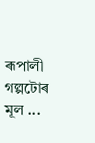ৰূপালী গল্পটোৰ মূল ...